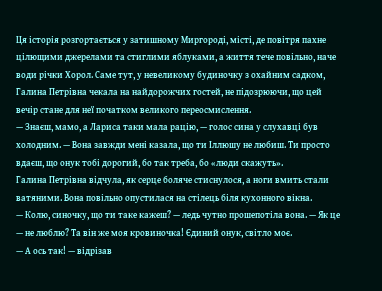Ця історія розгортається у затишному Миргороді, місті, де повітря пахне цілющими джерелами та стиглими яблуками, а життя тече повільно, наче води річки Хорол. Саме тут, у невеликому будиночку з охайним садком, Галина Петрівна чекала на найдорожчих гостей, не підозрюючи, що цей вечір стане для неї початком великого переосмислення.
— Знаєш, мамо, а Лариса таки мала рацію, — голос сина у слухавці був холодним. — Вона завжди мені казала, що ти Іллюшу не любиш. Ти просто вдаєш, що онук тобі дорогий, бо так треба, бо «люди скажуть».
Галина Петрівна відчула, як серце боляче стиснулося, а ноги вмить стали ватяними. Вона повільно опустилася на стілець біля кухонного вікна.
— Колю, синочку, що ти таке кажеш? — ледь чутно прошепотіла вона. — Як це — не люблю? Та він же моя кровиночка! Єдиний онук, світло моє.
— А ось так! — відрізав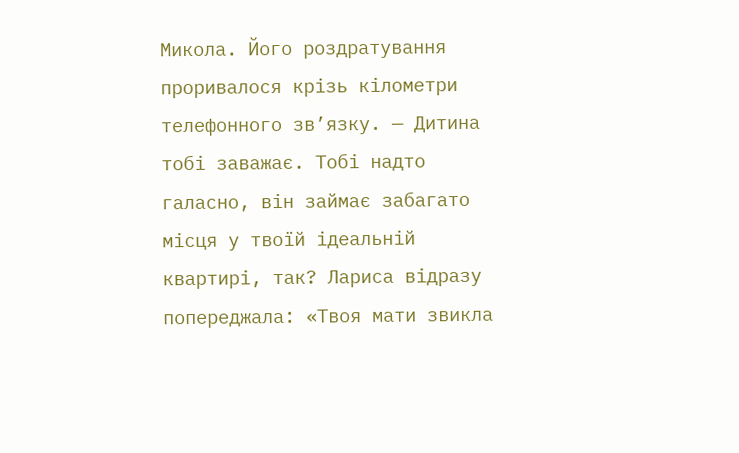Микола. Його роздратування проривалося крізь кілометри телефонного зв’язку. — Дитина тобі заважає. Тобі надто галасно, він займає забагато місця у твоїй ідеальній квартирі, так? Лариса відразу попереджала: «Твоя мати звикла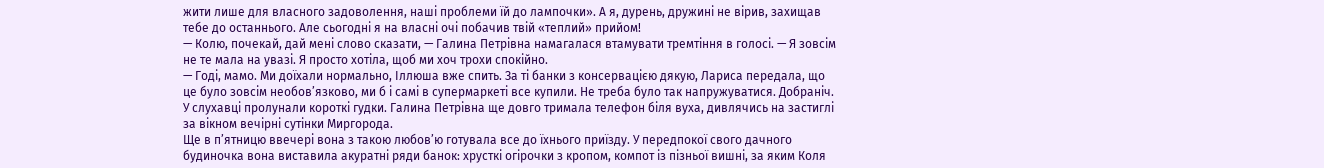жити лише для власного задоволення, наші проблеми їй до лампочки». А я, дурень, дружині не вірив, захищав тебе до останнього. Але сьогодні я на власні очі побачив твій «теплий» прийом!
— Колю, почекай, дай мені слово сказати, — Галина Петрівна намагалася втамувати тремтіння в голосі. — Я зовсім не те мала на увазі. Я просто хотіла, щоб ми хоч трохи спокійно.
— Годі, мамо. Ми доїхали нормально, Іллюша вже спить. За ті банки з консервацією дякую, Лариса передала, що це було зовсім необов’язково, ми б і самі в супермаркеті все купили. Не треба було так напружуватися. Добраніч.
У слухавці пролунали короткі гудки. Галина Петрівна ще довго тримала телефон біля вуха, дивлячись на застиглі за вікном вечірні сутінки Миргорода.
Ще в п’ятницю ввечері вона з такою любов’ю готувала все до їхнього приїзду. У передпокої свого дачного будиночка вона виставила акуратні ряди банок: хрусткі огірочки з кропом, компот із пізньої вишні, за яким Коля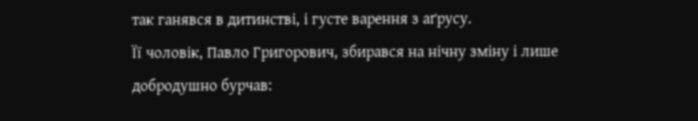так ганявся в дитинстві, і густе варення з аґрусу.
Її чоловік, Павло Григорович, збирався на нічну зміну і лише добродушно бурчав: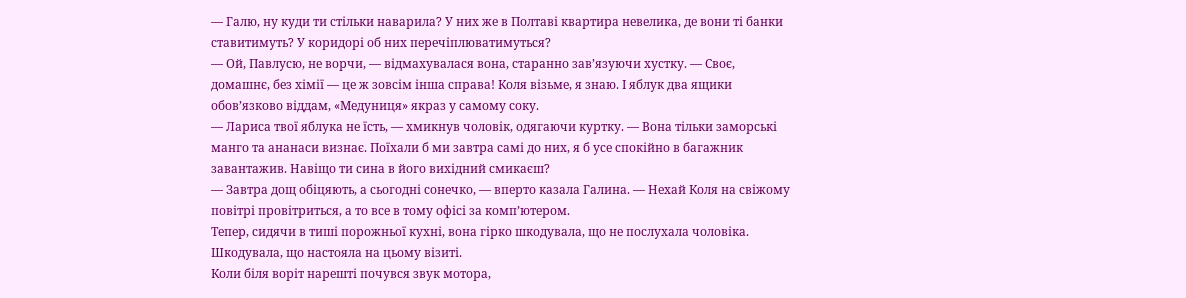— Галю, ну куди ти стільки наварила? У них же в Полтаві квартира невелика, де вони ті банки ставитимуть? У коридорі об них перечіплюватимуться?
— Ой, Павлусю, не ворчи, — відмахувалася вона, старанно зав’язуючи хустку. — Своє, домашнє, без хімії — це ж зовсім інша справа! Коля візьме, я знаю. І яблук два ящики обов’язково віддам, «Медуниця» якраз у самому соку.
— Лариса твої яблука не їсть, — хмикнув чоловік, одягаючи куртку. — Вона тільки заморські манго та ананаси визнає. Поїхали б ми завтра самі до них, я б усе спокійно в багажник завантажив. Навіщо ти сина в його вихідний смикаєш?
— Завтра дощ обіцяють, а сьогодні сонечко, — вперто казала Галина. — Нехай Коля на свіжому повітрі провітриться, а то все в тому офісі за комп’ютером.
Тепер, сидячи в тиші порожньої кухні, вона гірко шкодувала, що не послухала чоловіка. Шкодувала, що настояла на цьому візиті.
Коли біля воріт нарешті почувся звук мотора,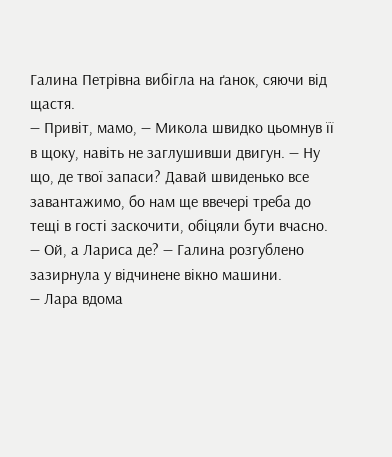Галина Петрівна вибігла на ґанок, сяючи від щастя.
— Привіт, мамо, — Микола швидко цьомнув її в щоку, навіть не заглушивши двигун. — Ну що, де твої запаси? Давай швиденько все завантажимо, бо нам ще ввечері треба до тещі в гості заскочити, обіцяли бути вчасно.
— Ой, а Лариса де? — Галина розгублено зазирнула у відчинене вікно машини.
— Лара вдома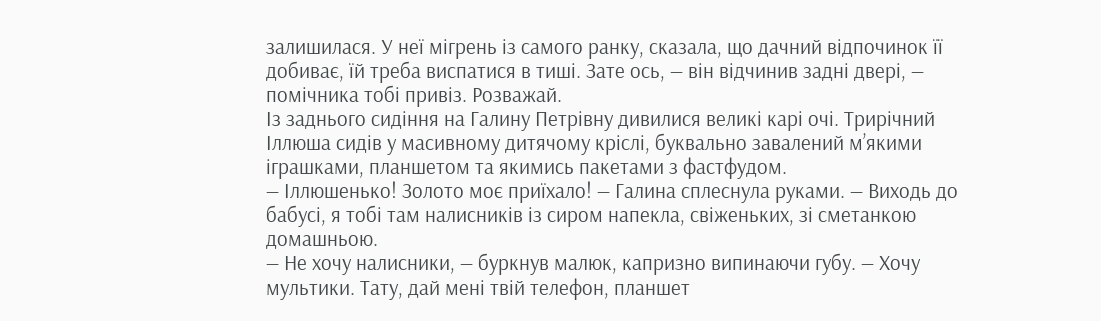залишилася. У неї мігрень із самого ранку, сказала, що дачний відпочинок її добиває, їй треба виспатися в тиші. Зате ось, — він відчинив задні двері, — помічника тобі привіз. Розважай.
Із заднього сидіння на Галину Петрівну дивилися великі карі очі. Трирічний Іллюша сидів у масивному дитячому кріслі, буквально завалений м’якими іграшками, планшетом та якимись пакетами з фастфудом.
— Іллюшенько! Золото моє приїхало! — Галина сплеснула руками. — Виходь до бабусі, я тобі там налисників із сиром напекла, свіженьких, зі сметанкою домашньою.
— Не хочу налисники, — буркнув малюк, капризно випинаючи губу. — Хочу мультики. Тату, дай мені твій телефон, планшет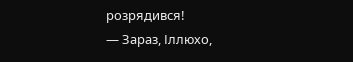розрядився!
— Зараз, Іллюхо,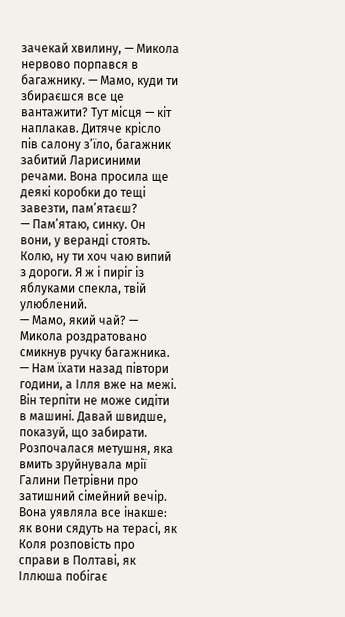зачекай хвилину, — Микола нервово порпався в багажнику. — Мамо, куди ти збираєшся все це вантажити? Тут місця — кіт наплакав. Дитяче крісло пів салону з’їло, багажник забитий Ларисиними речами. Вона просила ще деякі коробки до тещі завезти, пам’ятаєш?
— Пам’ятаю, синку. Он вони, у веранді стоять. Колю, ну ти хоч чаю випий з дороги. Я ж і пиріг із яблуками спекла, твій улюблений.
— Мамо, який чай? — Микола роздратовано смикнув ручку багажника. — Нам їхати назад півтори години, а Ілля вже на межі. Він терпіти не може сидіти в машині. Давай швидше, показуй, що забирати.
Розпочалася метушня, яка вмить зруйнувала мрії Галини Петрівни про затишний сімейний вечір. Вона уявляла все інакше: як вони сядуть на терасі, як Коля розповість про справи в Полтаві, як Іллюша побігає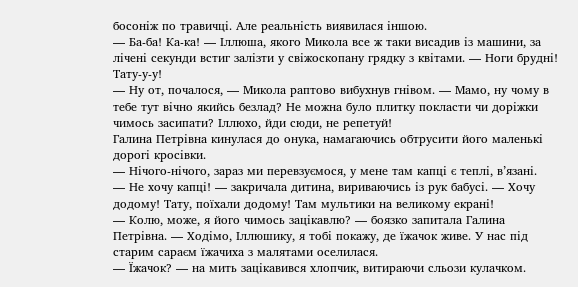босоніж по травичці. Але реальність виявилася іншою.
— Ба-ба! Ка-ка! — Іллюша, якого Микола все ж таки висадив із машини, за лічені секунди встиг залізти у свіжоскопану грядку з квітами. — Ноги брудні! Тату-у-у!
— Ну от, почалося, — Микола раптово вибухнув гнівом. — Мамо, ну чому в тебе тут вічно якийсь безлад? Не можна було плитку покласти чи доріжки чимось засипати? Іллюхо, йди сюди, не репетуй!
Галина Петрівна кинулася до онука, намагаючись обтрусити його маленькі дорогі кросівки.
— Нічого-нічого, зараз ми перевзуємося, у мене там капці є теплі, в’язані.
— Не хочу капці! — закричала дитина, вириваючись із рук бабусі. — Хочу додому! Тату, поїхали додому! Там мультики на великому екрані!
— Колю, може, я його чимось зацікавлю? — боязко запитала Галина Петрівна. — Ходімо, Іллюшику, я тобі покажу, де їжачок живе. У нас під старим сараєм їжачиха з малятами оселилася.
— Їжачок? — на мить зацікавився хлопчик, витираючи сльози кулачком.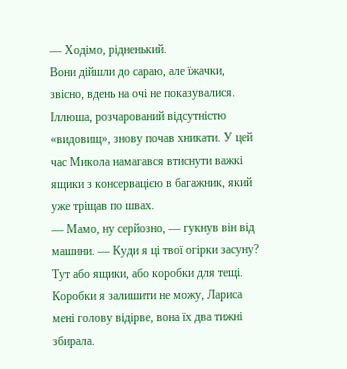— Ходімо, рідненький.
Вони дійшли до сараю, але їжачки, звісно, вдень на очі не показувалися. Іллюша, розчарований відсутністю «видовищ», знову почав хникати. У цей час Микола намагався втиснути важкі ящики з консервацією в багажник, який уже тріщав по швах.
— Мамо, ну серйозно, — гукнув він від машини. — Куди я ці твої огірки засуну? Тут або ящики, або коробки для тещі. Коробки я залишити не можу, Лариса мені голову відірве, вона їх два тижні збирала.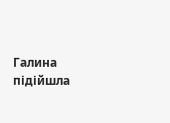Галина підійшла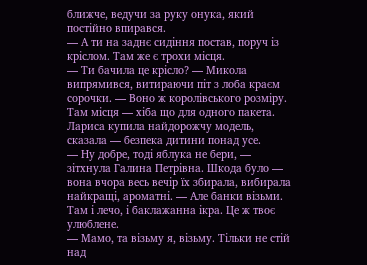ближче, ведучи за руку онука, який постійно впирався.
— А ти на заднє сидіння постав, поруч із кріслом. Там же є трохи місця.
— Ти бачила це крісло? — Микола випрямився, витираючи піт з лоба краєм сорочки. — Воно ж королівського розміру. Там місця — хіба що для одного пакета. Лариса купила найдорожчу модель, сказала — безпека дитини понад усе.
— Ну добре, тоді яблука не бери, — зітхнула Галина Петрівна. Шкода було — вона вчора весь вечір їх збирала, вибирала найкращі, ароматні. — Але банки візьми. Там і лечо, і баклажанна ікра. Це ж твоє улюблене.
— Мамо, та візьму я, візьму. Тільки не стій над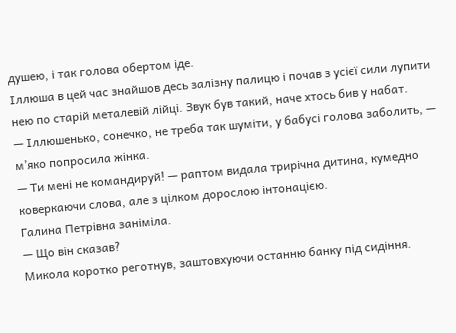душею, і так голова обертом іде.
Іллюша в цей час знайшов десь залізну палицю і почав з усієї сили лупити нею по старій металевій лійці. Звук був такий, наче хтось бив у набат.
— Іллюшенько, сонечко, не треба так шуміти, у бабусі голова заболить, — м’яко попросила жінка.
— Ти мені не командируй! — раптом видала трирічна дитина, кумедно коверкаючи слова, але з цілком дорослою інтонацією.
Галина Петрівна заніміла.
— Що він сказав?
Микола коротко реготнув, заштовхуючи останню банку під сидіння.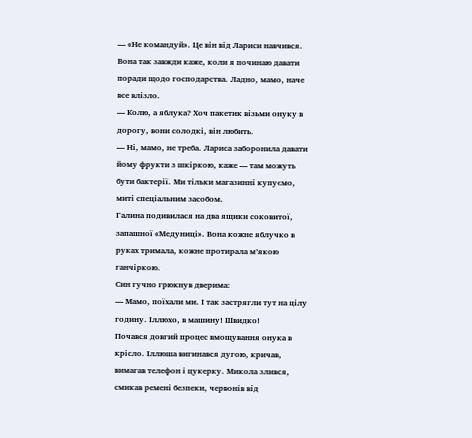— «Не командуй». Це він від Лариси навчився. Вона так завжди каже, коли я починаю давати поради щодо господарства. Ладно, мамо, наче все влізло.
— Колю, а яблука? Хоч пакетик візьми онуку в дорогу, вони солодкі, він любить.
— Ні, мамо, не треба. Лариса заборонила давати йому фрукти з шкіркою, каже — там можуть бути бактерії. Ми тільки магазинні купуємо, миті спеціальним засобом.
Галина подивилася на два ящики соковитої, запашної «Медуниці». Вона кожне яблучко в руках тримала, кожне протирала м’якою ганчіркою.
Син гучно грюкнув дверима:
— Мамо, поїхали ми. І так застрягли тут на цілу годину. Іллюхо, в машину! Швидко!
Почався довгий процес вмощування онука в крісло. Іллюша вигинався дугою, кричав, вимагав телефон і цукерку. Микола злився, смикав ремені безпеки, червонів від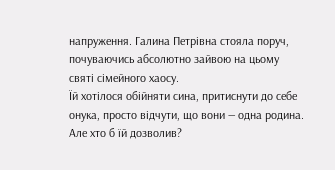напруження. Галина Петрівна стояла поруч, почуваючись абсолютно зайвою на цьому святі сімейного хаосу.
Їй хотілося обійняти сина, притиснути до себе онука, просто відчути, що вони — одна родина. Але хто б їй дозволив?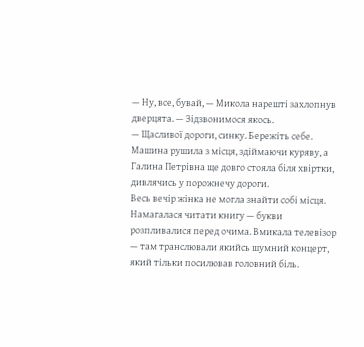— Ну, все, бувай, — Микола нарешті захлопнув дверцята. — Зідзвонимося якось.
— Щасливої дороги, синку. Бережіть себе.
Машина рушила з місця, здіймаючи куряву, а Галина Петрівна ще довго стояла біля хвіртки, дивлячись у порожнечу дороги.
Весь вечір жінка не могла знайти собі місця. Намагалася читати книгу — букви розпливалися перед очима. Вмикала телевізор — там транслювали якийсь шумний концерт, який тільки посилював головний біль.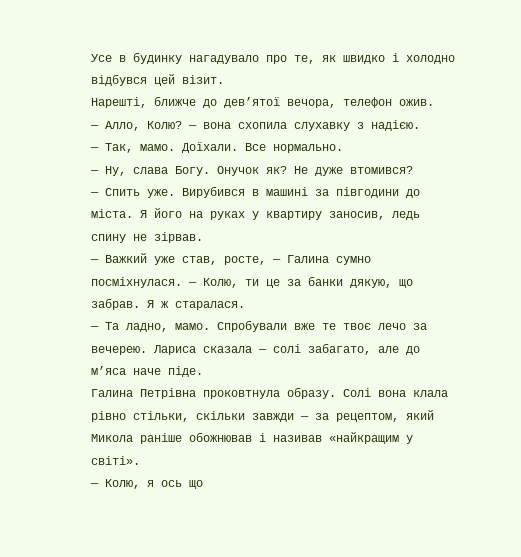Усе в будинку нагадувало про те, як швидко і холодно відбувся цей візит.
Нарешті, ближче до дев’ятої вечора, телефон ожив.
— Алло, Колю? — вона схопила слухавку з надією.
— Так, мамо. Доїхали. Все нормально.
— Ну, слава Богу. Онучок як? Не дуже втомився?
— Спить уже. Вирубився в машині за півгодини до міста. Я його на руках у квартиру заносив, ледь спину не зірвав.
— Важкий уже став, росте, — Галина сумно посміхнулася. — Колю, ти це за банки дякую, що забрав. Я ж старалася.
— Та ладно, мамо. Спробували вже те твоє лечо за вечерею. Лариса сказала — солі забагато, але до м’яса наче піде.
Галина Петрівна проковтнула образу. Солі вона клала рівно стільки, скільки завжди — за рецептом, який Микола раніше обожнював і називав «найкращим у світі».
— Колю, я ось що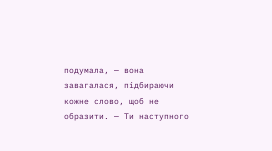подумала, — вона завагалася, підбираючи кожне слово, щоб не образити. — Ти наступного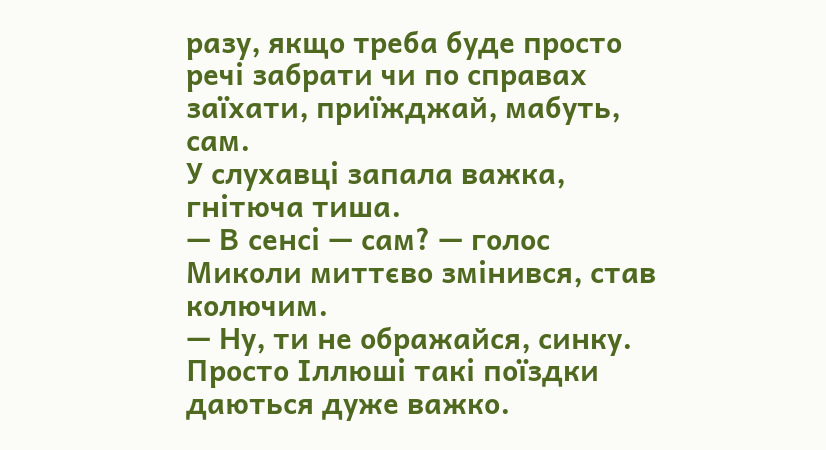разу, якщо треба буде просто речі забрати чи по справах заїхати, приїжджай, мабуть, сам.
У слухавці запала важка, гнітюча тиша.
— В сенсі — сам? — голос Миколи миттєво змінився, став колючим.
— Ну, ти не ображайся, синку. Просто Іллюші такі поїздки даються дуже важко.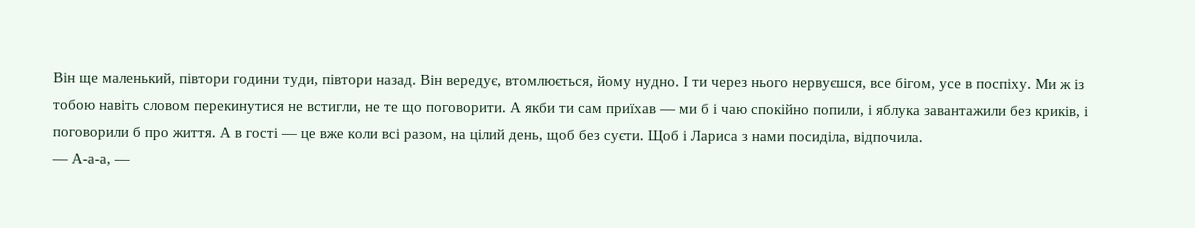Він ще маленький, півтори години туди, півтори назад. Він вередує, втомлюється, йому нудно. І ти через нього нервуєшся, все бігом, усе в поспіху. Ми ж із тобою навіть словом перекинутися не встигли, не те що поговорити. А якби ти сам приїхав — ми б і чаю спокійно попили, і яблука завантажили без криків, і поговорили б про життя. А в гості — це вже коли всі разом, на цілий день, щоб без суєти. Щоб і Лариса з нами посиділа, відпочила.
— А-а-а, —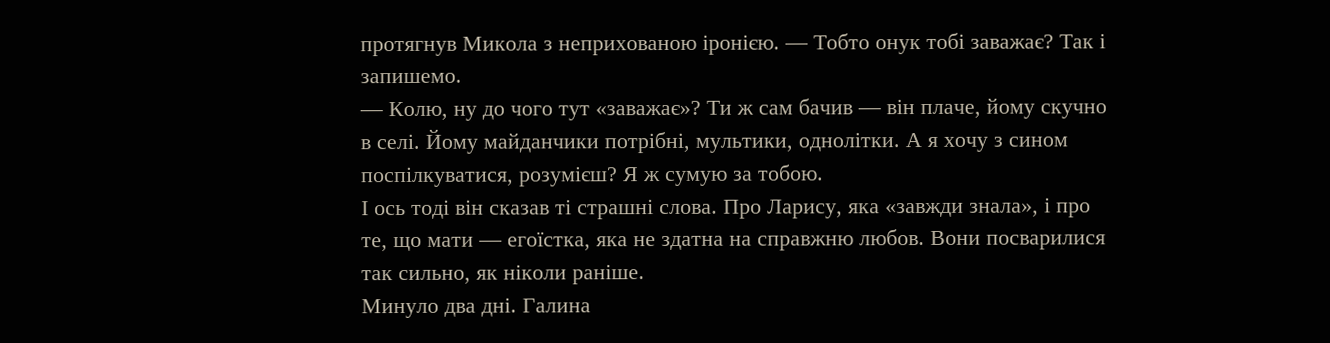протягнув Микола з неприхованою іронією. — Тобто онук тобі заважає? Так і запишемо.
— Колю, ну до чого тут «заважає»? Ти ж сам бачив — він плаче, йому скучно в селі. Йому майданчики потрібні, мультики, однолітки. А я хочу з сином поспілкуватися, розумієш? Я ж сумую за тобою.
І ось тоді він сказав ті страшні слова. Про Ларису, яка «завжди знала», і про те, що мати — егоїстка, яка не здатна на справжню любов. Вони посварилися так сильно, як ніколи раніше.
Минуло два дні. Галина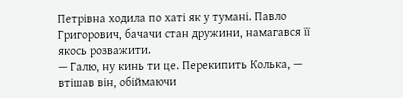Петрівна ходила по хаті як у тумані. Павло Григорович, бачачи стан дружини, намагався її якось розважити.
— Галю, ну кинь ти це. Перекипить Колька, — втішав він, обіймаючи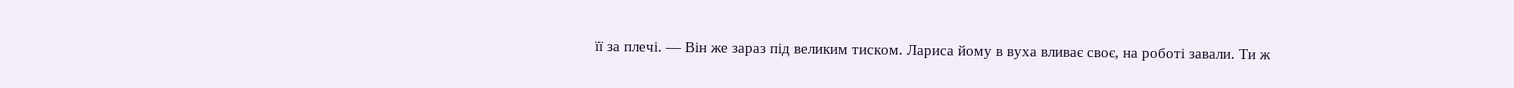її за плечі. — Він же зараз під великим тиском. Лариса йому в вуха вливає своє, на роботі завали. Ти ж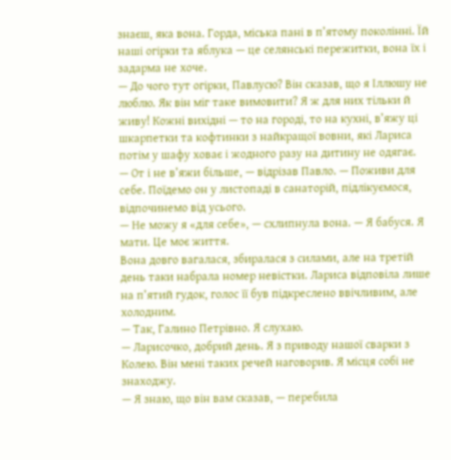знаєш, яка вона. Горда, міська пані в п’ятому поколінні. Їй наші огірки та яблука — це селянські пережитки, вона їх і задарма не хоче.
— До чого тут огірки, Павлусю? Він сказав, що я Іллюшу не люблю. Як він міг таке вимовити? Я ж для них тільки й живу! Кожні вихідні — то на городі, то на кухні, в’яжу ці шкарпетки та кофтинки з найкращої вовни, які Лариса потім у шафу ховає і жодного разу на дитину не одягає.
— От і не в’яжи більше, — відрізав Павло. — Поживи для себе. Поїдемо он у листопаді в санаторій, підлікуємося, відпочинемо від усього.
— Не можу я «для себе», — схлипнула вона. — Я бабуся. Я мати. Це моє життя.
Вона довго вагалася, збиралася з силами, але на третій день таки набрала номер невістки. Лариса відповіла лише на п’ятий гудок, голос її був підкреслено ввічливим, але холодним.
— Так, Галино Петрівно. Я слухаю.
— Ларисочко, добрий день. Я з приводу нашої сварки з Колею. Він мені таких речей наговорив. Я місця собі не знаходжу.
— Я знаю, що він вам сказав, — перебила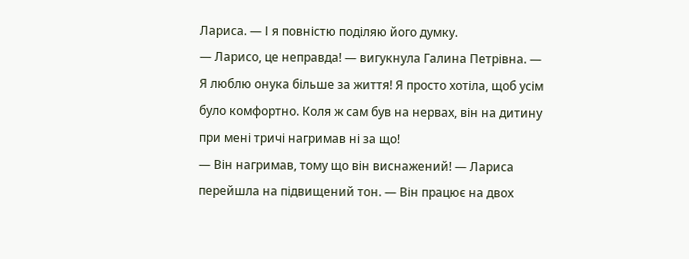Лариса. — І я повністю поділяю його думку.
— Ларисо, це неправда! — вигукнула Галина Петрівна. — Я люблю онука більше за життя! Я просто хотіла, щоб усім було комфортно. Коля ж сам був на нервах, він на дитину при мені тричі нагримав ні за що!
— Він нагримав, тому що він виснажений! — Лариса перейшла на підвищений тон. — Він працює на двох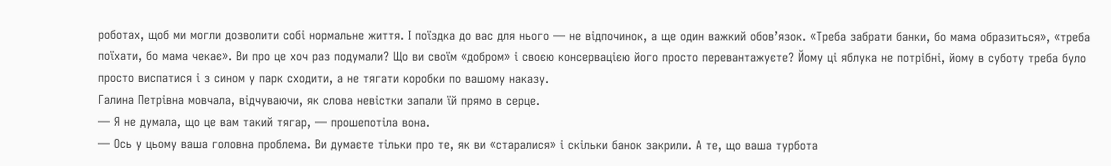роботах, щоб ми могли дозволити собі нормальне життя. І поїздка до вас для нього — не відпочинок, а ще один важкий обов’язок. «Треба забрати банки, бо мама образиться», «треба поїхати, бо мама чекає». Ви про це хоч раз подумали? Що ви своїм «добром» і своєю консервацією його просто перевантажуєте? Йому ці яблука не потрібні, йому в суботу треба було просто виспатися і з сином у парк сходити, а не тягати коробки по вашому наказу.
Галина Петрівна мовчала, відчуваючи, як слова невістки запали їй прямо в серце.
— Я не думала, що це вам такий тягар, — прошепотіла вона.
— Ось у цьому ваша головна проблема. Ви думаєте тільки про те, як ви «старалися» і скільки банок закрили. А те, що ваша турбота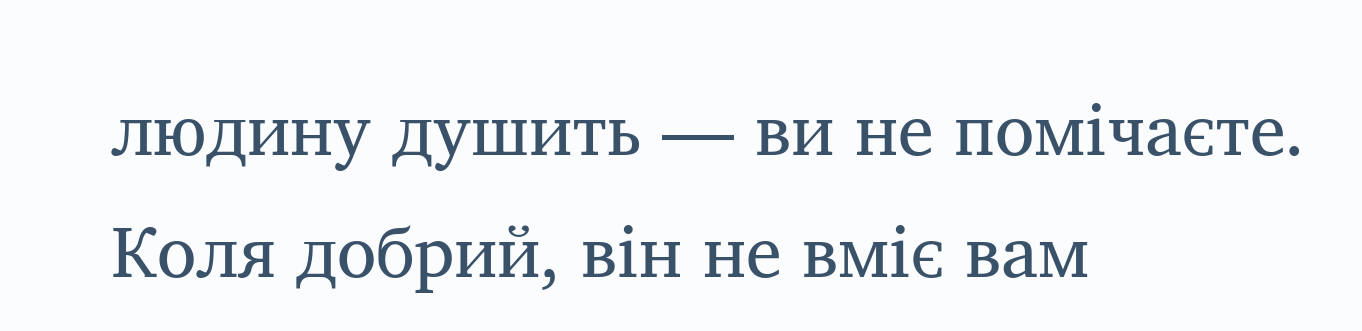людину душить — ви не помічаєте. Коля добрий, він не вміє вам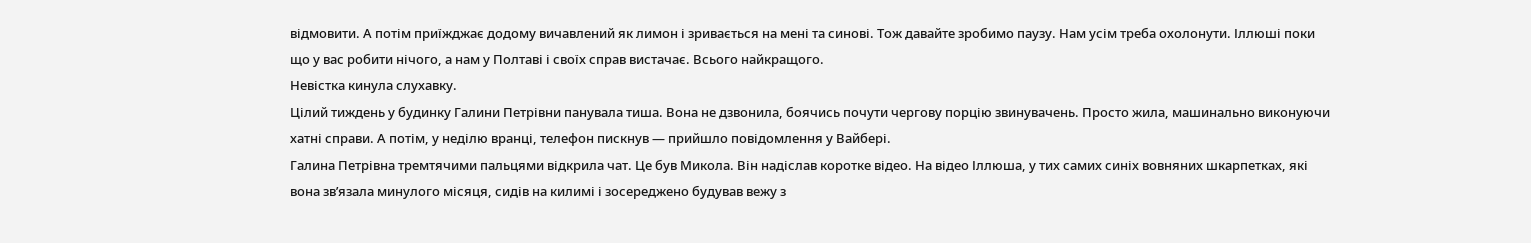відмовити. А потім приїжджає додому вичавлений як лимон і зривається на мені та синові. Тож давайте зробимо паузу. Нам усім треба охолонути. Іллюші поки що у вас робити нічого, а нам у Полтаві і своїх справ вистачає. Всього найкращого.
Невістка кинула слухавку.
Цілий тиждень у будинку Галини Петрівни панувала тиша. Вона не дзвонила, боячись почути чергову порцію звинувачень. Просто жила, машинально виконуючи хатні справи. А потім, у неділю вранці, телефон пискнув — прийшло повідомлення у Вайбері.
Галина Петрівна тремтячими пальцями відкрила чат. Це був Микола. Він надіслав коротке відео. На відео Іллюша, у тих самих синіх вовняних шкарпетках, які вона зв’язала минулого місяця, сидів на килимі і зосереджено будував вежу з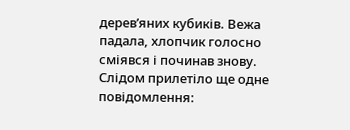дерев’яних кубиків. Вежа падала, хлопчик голосно сміявся і починав знову.
Слідом прилетіло ще одне повідомлення: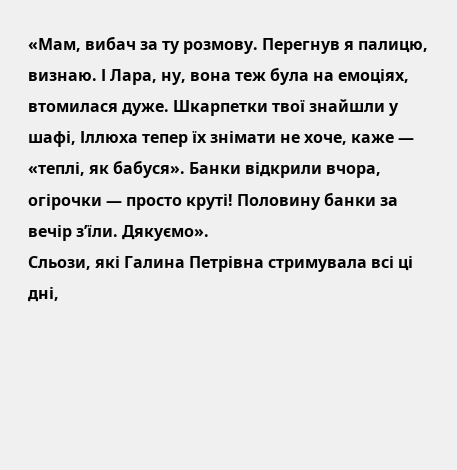«Мам, вибач за ту розмову. Перегнув я палицю, визнаю. І Лара, ну, вона теж була на емоціях, втомилася дуже. Шкарпетки твої знайшли у шафі, Іллюха тепер їх знімати не хоче, каже — «теплі, як бабуся». Банки відкрили вчора, огірочки — просто круті! Половину банки за вечір з’їли. Дякуємо».
Сльози, які Галина Петрівна стримувала всі ці дні,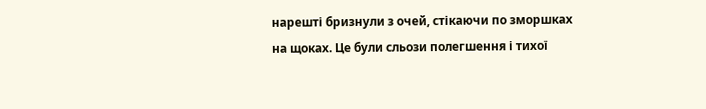нарешті бризнули з очей, стікаючи по зморшках на щоках. Це були сльози полегшення і тихої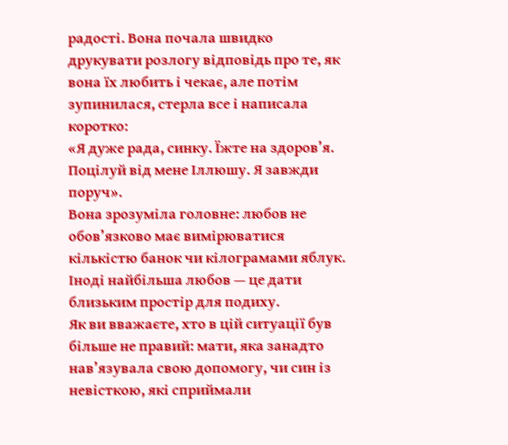радості. Вона почала швидко друкувати розлогу відповідь про те, як вона їх любить і чекає, але потім зупинилася, стерла все і написала коротко:
«Я дуже рада, синку. Їжте на здоров’я. Поцілуй від мене Іллюшу. Я завжди поруч».
Вона зрозуміла головне: любов не обов’язково має вимірюватися кількістю банок чи кілограмами яблук. Іноді найбільша любов — це дати близьким простір для подиху.
Як ви вважаєте, хто в цій ситуації був більше не правий: мати, яка занадто нав’язувала свою допомогу, чи син із невісткою, які сприймали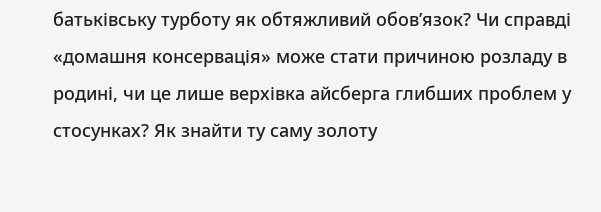батьківську турботу як обтяжливий обов’язок? Чи справді «домашня консервація» може стати причиною розладу в родині, чи це лише верхівка айсберга глибших проблем у стосунках? Як знайти ту саму золоту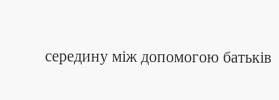середину між допомогою батьків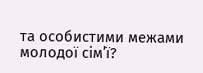та особистими межами молодої сім’ї?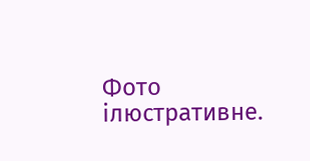Фото ілюстративне.